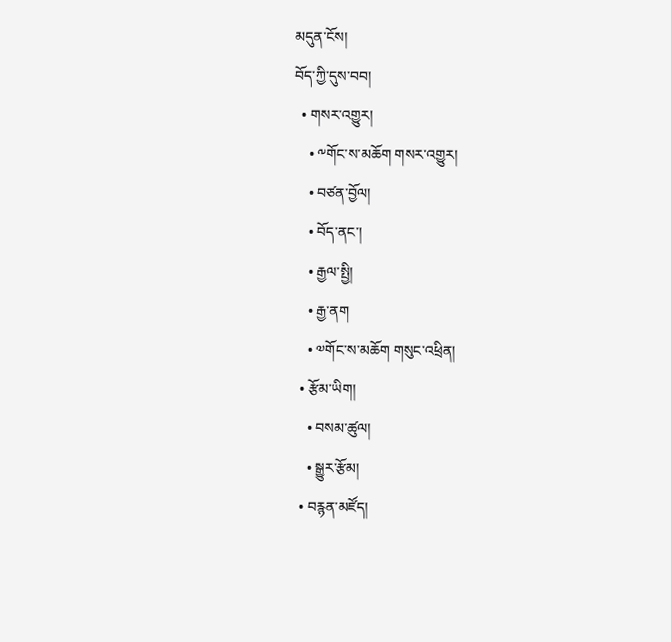མདུན་ངོས།
བོད་ཀྱི་དུས་བབ།
  • གསར་འགྱུར།
    • ༸གོང་ས་མཆོག གསར་འགྱུར།
    • བཙན་བྱོལ།
    • བོད་ནང་།
    • རྒྱལ་སྤྱི།
    • རྒྱ་ནག
    • ༧གོང་ས་མཆོག གསུང་འཕྲིན།
  • རྩོམ་ཡིག།
    • བསམ་ཚུལ།
    • སྒྱུར་རྩོམ།
  • བརྙན་མཛོད།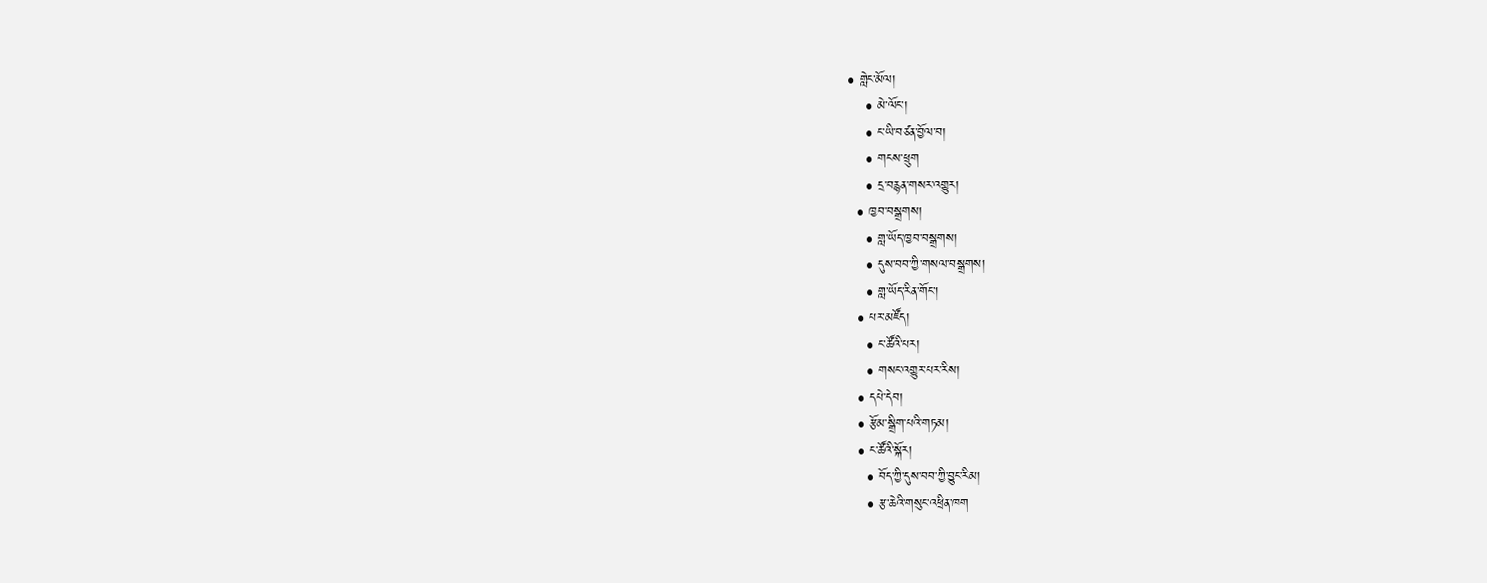• གླེང་མོལ།
    • མེ་ལོང་།
    • ང་ཡི་བཙན་བྱོལ་བ།
    • གངས་ཕྲུག
    • དྲ་བརྙན་གསར་འགྱུར།
  • ཁྱབ་བསྒྲགས།
    • གླ་ཡོད་ཁྱབ་བསྒྲགས།
    • དུས་བབ་ཀྱི་གསལ་བསྒྲགས།
    • གླ་ཡོད་རིན་གོང་།
  • པར་མཛོད།
    • ང་ཚོའི་པར།
    • གསང་འགྱུར་པར་རིས།
  • དཔེ་དེབ།
  • རྩོམ་སྒྲིག་པའི་གཏམ།
  • ང་ཚོའི་སྐོར།
    • བོད་ཀྱི་དུས་བབ་ཀྱི་བྱུང་རིམ།
    • རྩ་ཆེའི་གསུང་འཕྲིན་ཁག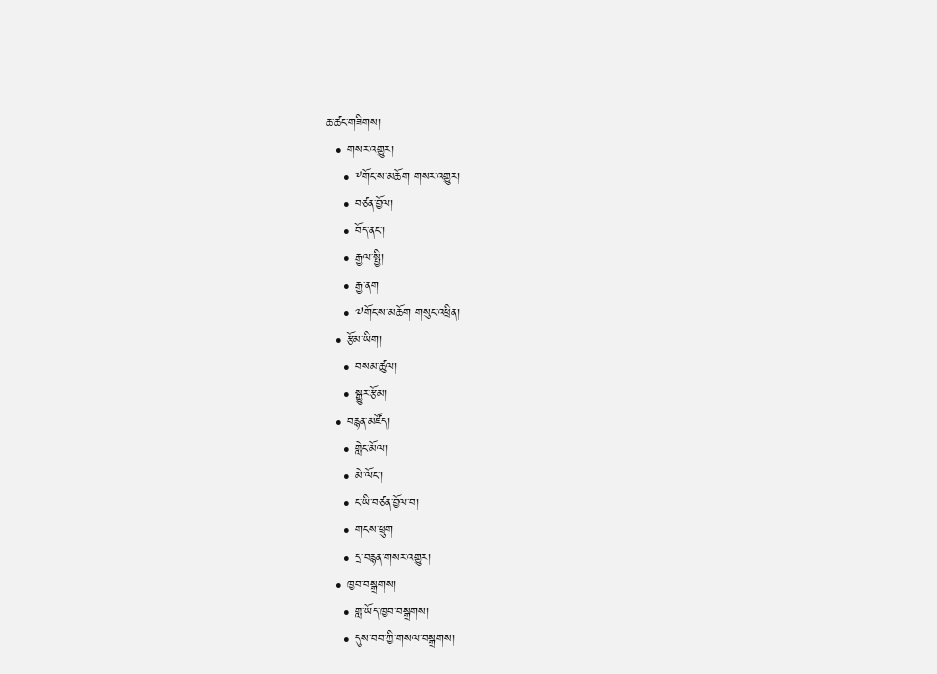ཆ་ཚང་གཟིགས།
  • གསར་འགྱུར།
    • ༸གོང་ས་མཆོག གསར་འགྱུར།
    • བཙན་བྱོལ།
    • བོད་ནང་།
    • རྒྱལ་སྤྱི།
    • རྒྱ་ནག
    • ༧གོང་ས་མཆོག གསུང་འཕྲིན།
  • རྩོམ་ཡིག།
    • བསམ་ཚུལ།
    • སྒྱུར་རྩོམ།
  • བརྙན་མཛོད།
    • གླེང་མོལ།
    • མེ་ལོང་།
    • ང་ཡི་བཙན་བྱོལ་བ།
    • གངས་ཕྲུག
    • དྲ་བརྙན་གསར་འགྱུར།
  • ཁྱབ་བསྒྲགས།
    • གླ་ཡོད་ཁྱབ་བསྒྲགས།
    • དུས་བབ་ཀྱི་གསལ་བསྒྲགས།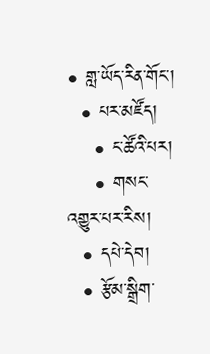• གླ་ཡོད་རིན་གོང་།
  • པར་མཛོད།
    • ང་ཚོའི་པར།
    • གསང་འགྱུར་པར་རིས།
  • དཔེ་དེབ།
  • རྩོམ་སྒྲིག་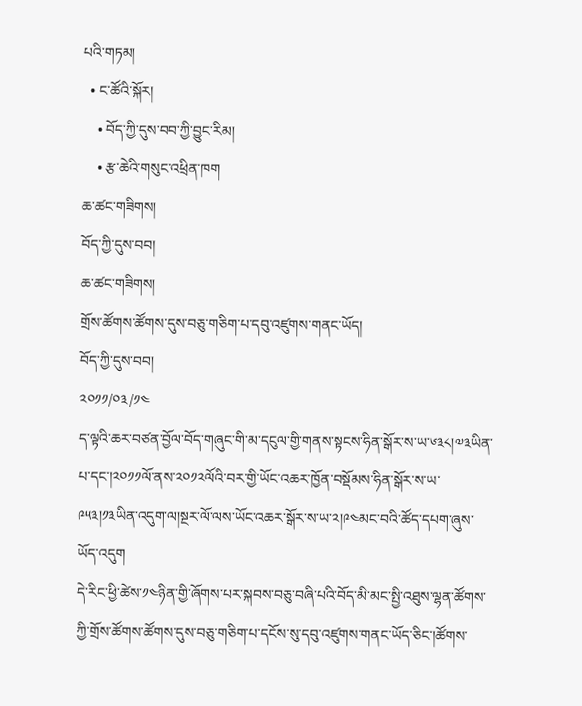པའི་གཏམ།
  • ང་ཚོའི་སྐོར།
    • བོད་ཀྱི་དུས་བབ་ཀྱི་བྱུང་རིམ།
    • རྩ་ཆེའི་གསུང་འཕྲིན་ཁག
ཆ་ཚང་གཟིགས།
བོད་ཀྱི་དུས་བབ།
ཆ་ཚང་གཟིགས།
གྲོས་ཚོགས་ཚོགས་དུས་བཅུ་གཅིག་པ་དབུ་འཛུགས་གནང་ཡོད།
བོད་ཀྱི་དུས་བབ།
༢༠༡༡/༠༣/༡༤
ད་ལྟའི་ཆར་བཙན་བྱོལ་བོད་གཞུང་གི་མ་དངུལ་གྱི་གནས་སྟངས་ཧིན་སྒོར་ས་ཡ་༦༣༨།༧༣ཡིན་པ་དང་།༢༠༡༡ལོ་ནས་༢༠༡༢ལོའི་བར་གྱི་ཡོང་འཆར་ཁྱོན་བསྡོམས་ཧིན་སྒོར་ས་ཡ་༩༥༣།༡༣ཡིན་འདུག་ལ།སྔར་ལོ་ལས་ཡོང་འཆར་སྒོར་ས་ཡ་༢།༩༤མང་བའི་ཚོད་དཔག་ཞུས་ཡོད་འདུག
དེ་རིང་ཕྱི་ཚེས་༡༤ཉིན་གྱི་ཞོགས་པར་སྐབས་བཅུ་བཞི་པའི་བོད་མི་མང་སྤྱི་འཐུས་ལྷན་ཚོགས་ཀྱི་གྲོས་ཚོགས་ཚོགས་དུས་བཅུ་གཅིག་པ་དངོས་སུ་དབུ་འཛུགས་གནང་ཡོད་ཅིང་།ཚོགས་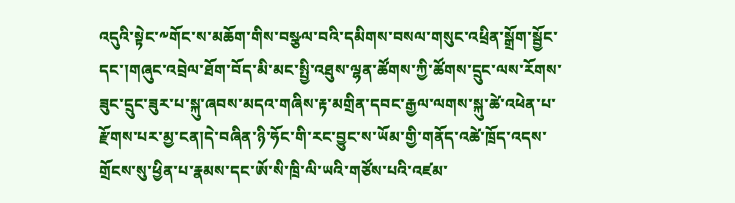འདུའི་སྟེང་༸གོང་ས་མཆོག་གིས་བསྩལ་བའི་དམིགས་བསལ་གསུང་འཕྲིན་སྒྲོག་སྦྱོང་དང་།གཞུང་འབྲེལ་ཐོག་བོད་མི་མང་སྤྱི་འཐུས་ལྷན་ཚོགས་ཀྱི་ཚོགས་དྲུང་ལས་རོགས་ཟུང་དྲུང་ཟུར་པ་སྐུ་ཞབས་མདའ་གཞིས་རྟ་མགྲིན་དབང་རྒྱལ་ལགས་སྐུ་ཚེ་འཕེན་པ་རྫོགས་པར་མྱ་ངན།དེ་བཞིན་ཉི་ཧོང་གི་རང་བྱུང་ས་ཡོམ་གྱི་གནོད་འཚེ་ཁྲོད་འདས་གྲོངས་སུ་ཕྱིན་པ་རྣམས་དང་ཨོ་སི་ཁྲི་ལི་ཡའི་གཙོས་པའི་འཛམ་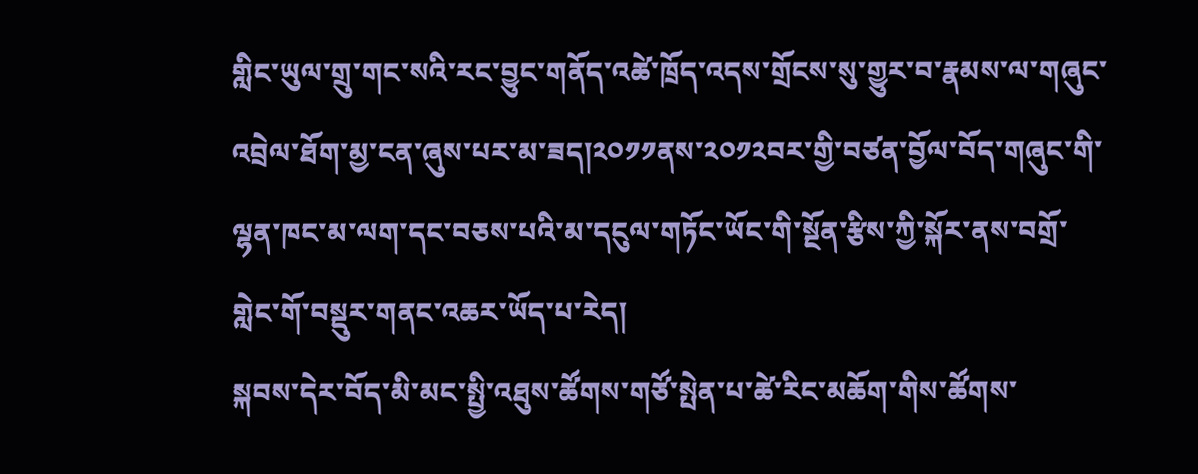གླིང་ཡུལ་གྲུ་གང་སའི་རང་བྱུང་གནོད་འཚེ་ཁྲོད་འདས་གྲོངས་སུ་གྱུར་བ་རྣམས་ལ་གཞུང་འབྲེལ་ཐོག་མྱ་ངན་ཞུས་པར་མ་ཟད།༢༠༡༡ནས་༢༠༡༢བར་གྱི་བཙན་བྱོལ་བོད་གཞུང་གི་ལྷན་ཁང་མ་ལག་དང་བཅས་པའི་མ་དངུལ་གཏོང་ཡོང་གི་སྔོན་རྩིས་ཀྱི་སྐོར་ནས་བགྲོ་གླེང་གོ་བསྡུར་གནང་འཆར་ཡོད་པ་རེད།
སྐབས་དེར་བོད་མི་མང་སྤྱི་འཐུས་ཚོགས་གཙོ་སྤེན་པ་ཚེ་རིང་མཆོག་གིས་ཚོགས་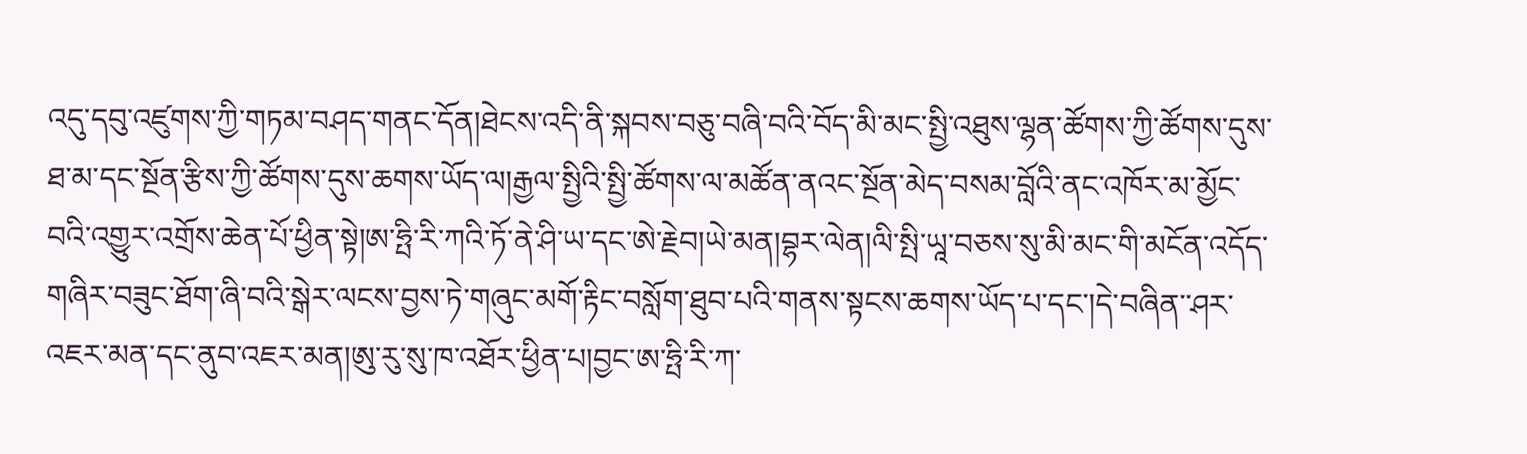འདུ་དབུ་འཛུགས་ཀྱི་གཏམ་བཤད་གནང་དོན།ཐེངས་འདི་ནི་སྐབས་བཅུ་བཞི་བའི་བོད་མི་མང་སྤྱི་འཐུས་ལྷན་ཚོགས་ཀྱི་ཚོགས་དུས་ཐ་མ་དང་སྔོན་རྩིས་ཀྱི་ཚོགས་དུས་ཆགས་ཡོད་ལ།རྒྱལ་སྤྱིའི་སྤྱི་ཚོགས་ལ་མཚོན་ནའང་སྔོན་མེད་བསམ་བློའི་ནང་འཁོར་མ་མྱོང་བའི་འགྱུར་འགྲོས་ཆེན་པོ་ཕྱིན་སྟེ།ཨ་ཧྤི་རི་ཀའི་ཏོ་ནེ་ཤི་ཡ་དང་ཨེ་རྗེབ།ཡེ་མན།བྷར་ལེན།ལི་སྤི་ཡཱ་བཅས་སུ་མི་མང་གི་མངོན་འདོད་གཞིར་བཟུང་ཐོག་ཞི་བའི་སྒེར་ལངས་བྱས་ཏེ་གཞུང་མགོ་རྟིང་བསློག་ཐུབ་པའི་གནས་སྟངས་ཆགས་ཡོད་པ་དང་།དེ་བཞིན་་ཤར་འཇར་མན་དང་ནུབ་འཇར་མན།ཨུ་རུ་སུ་ཁ་འཐོར་ཕྱིན་པ།བྱང་ཨ་ཧྤི་རི་ཀ་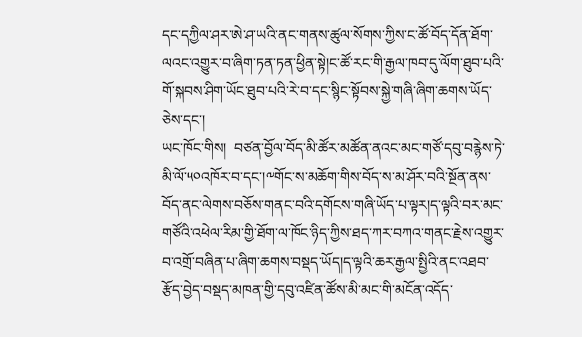དང་དཀྱིལ་ཤར་ཨེ་ཤ་ཡའི་ནང་གནས་ཚུལ་སོགས་ཀྱིས་ང་ཚོ་བོད་དོན་ཐོག་ལའང་འགྱུར་བ་ཞིག་ཏན་ཏན་ཕྱིན་སྟེ།ང་ཚོ་རང་གི་རྒྱལ་ཁབ་དུ་ལོག་ཐུབ་པའི་གོ་སྐབས་ཤིག་ཡོང་ཐུབ་པའི་རེ་བ་དང་སྙིང་སྟོབས་སྐྱེ་གཞི་ཞིག་ཆགས་ཡོད་ཅེས་དང་།
ཡང་ཁོང་གིས།  བཙན་བྱོལ་བོད་མི་ཚོར་མཚོན་ནའང་མང་གཙོ་དབུ་བརྙེས་ཏེ་མི་ལོ་༥༠འཁོར་བ་དང་།༸གོང་ས་མཆོག་གིས་བོད་ས་མ་ཤོར་བའི་སྔོན་ནས་བོད་ནང་ལེགས་བཅོས་གནང་བའི་དགོངས་གཞི་ཡོད་པ་ལྟར།ད་ལྟའི་བར་མང་གཙོའི་འཕེལ་རིམ་གྱི་ཐོག་ལ་ཁོང་ཉིད་ཀྱིས་ཐད་ཀར་བཀའ་གནང་རྗེས་འགྱུར་བ་འགྲོ་བཞིན་པ་ཞིག་ཆགས་བསྡད་ཡོད།ད་ལྟའི་ཆར་རྒྱལ་སྤྱིའི་ནང་འཐབ་རྩོད་བྱེད་བསྡད་མཁན་གྱི་དབུ་འཛིན་ཚོས་མི་མང་གི་མངོན་འདོད་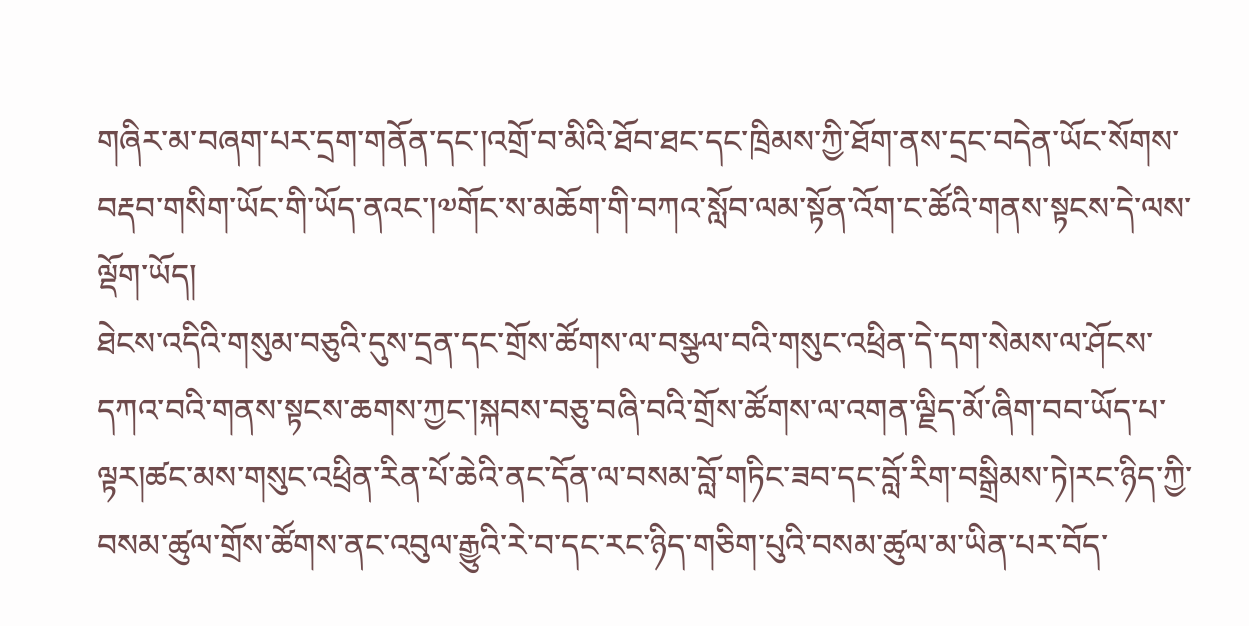གཞིར་མ་བཞག་པར་དྲག་གནོན་དང་།འགྲོ་བ་མིའི་ཐོབ་ཐང་དང་ཁྲིམས་ཀྱི་ཐོག་ནས་དྲང་བདེན་ཡོང་སོགས་བརྡབ་གསིག་ཡོང་གི་ཡོད་ནའང་།༧གོང་ས་མཆོག་གི་བཀའ་སློབ་ལམ་སྟོན་འོག་ང་ཚོའི་གནས་སྟངས་དེ་ལས་ལྡོག་ཡོད།
ཐེངས་འདིའི་གསུམ་བཅུའི་དུས་དྲན་དང་གྲོས་ཚོགས་ལ་བསྩལ་བའི་གསུང་འཕྲིན་དེ་དག་སེམས་ལ་ཤོངས་དཀའ་བའི་གནས་སྟངས་ཆགས་ཀྱང་།སྐབས་བཅུ་བཞི་བའི་གྲོས་ཚོགས་ལ་འགན་ལྗིད་མོ་ཞིག་བབ་ཡོད་པ་ལྟར།ཚང་མས་གསུང་འཕྲིན་རིན་པོ་ཆེའི་ནང་དོན་ལ་བསམ་བློ་གཏིང་ཟབ་དང་བློ་རིག་བསྒྲིམས་ཏེ།རང་ཉིད་ཀྱི་བསམ་ཚུལ་གྲོས་ཚོགས་ནང་འབུལ་རྒྱུའི་རེ་བ་དང་རང་ཉིད་གཅིག་པུའི་བསམ་ཚུལ་མ་ཡིན་པར་བོད་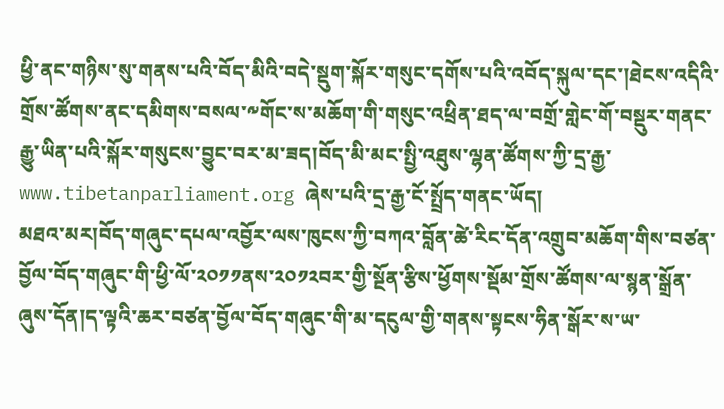ཕྱི་ནང་གཉིས་སུ་གནས་པའི་བོད་མིའི་བདེ་སྡུག་སྐོར་གསུང་དགོས་པའི་འབོད་སྐུལ་དང་།ཐེངས་འདིའི་གྲོས་ཚོགས་ནང་དམིགས་བསལ་༸གོང་ས་མཆོག་གི་གསུང་འཕྲིན་ཐད་ལ་བགྲོ་གླེང་གོ་བསྡུར་གནང་རྒྱུ་ཡིན་པའི་སྐོར་གསུངས་བྱུང་བར་མ་ཟད།བོད་མི་མང་སྤྱི་འཐུས་ལྷན་ཚོགས་ཀྱི་དྲ་རྒྱ་www.tibetanparliament.org ཞེས་པའི་དྲ་རྒྱ་ངོ་སྤྲོད་གནང་ཡོད།
མཐའ་མར།བོད་གཞུང་དཔལ་འབྱོར་ལས་ཁུངས་ཀྱི་བཀའ་བློན་ཚེ་རིང་དོན་འགྲུབ་མཆོག་གིས་བཙན་བྱོལ་བོད་གཞུང་གི་ཕྱི་ལོ་༢༠༡༡ནས་༢༠༡༢བར་གྱི་སྔོན་རྩིས་ཕྱོགས་སྡོམ་གྲོས་ཚོགས་ལ་སྙན་སྒྲོན་ཞུས་དོན།ད་ལྟའི་ཆར་བཙན་བྱོལ་བོད་གཞུང་གི་མ་དངུལ་གྱི་གནས་སྟངས་ཧིན་སྒོར་ས་ཡ་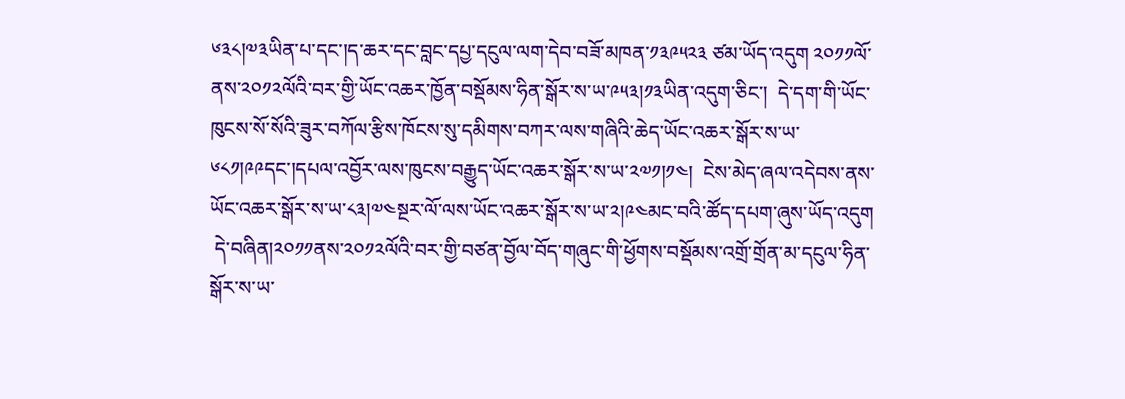༦༣༨།༧༣ཡིན་པ་དང་།ད་ཆར་དང་བླང་དཔྱ་དངུལ་ལག་དེབ་བཟོ་མཁན་༡༣༩༥༢༣ ཙམ་ཡོད་འདུག ༢༠༡༡ལོ་ནས་༢༠༡༢ལོའི་བར་གྱི་ཡོང་འཆར་ཁྱོན་བསྡོམས་ཧིན་སྒོར་ས་ཡ་༩༥༣།༡༣ཡིན་འདུག་ཅིང་།  དེ་དག་གི་ཡོང་ཁུངས་སོ་སོའི་ཟུར་བཀོལ་རྩིས་ཁོངས་སུ་དམིགས་བཀར་ལས་གཞིའི་ཆེད་ཡོང་འཆར་སྒོར་ས་ཡ་༦༨༡།༩༩དང་།དཔལ་འབྱོར་ལས་ཁུངས་བརྒྱུད་ཡོང་འཆར་སྒོར་ས་ཡ་༢༧༡།༡༤།  ངེས་མེད་ཞལ་འདེབས་ནས་ཡོང་འཆར་སྒོར་ས་ཡ་༨༣།༧༤སྔར་ལོ་ལས་ཡོང་འཆར་སྒོར་ས་ཡ་༢།༩༤མང་བའི་ཚོད་དཔག་ཞུས་ཡོད་འདུག
 དེ་བཞིན།༢༠༡༡ནས་༢༠༡༢ལོའི་བར་གྱི་བཙན་བྱོལ་བོད་གཞུང་གི་ཕྱོགས་བསྡོམས་འགྲོ་གྲོན་མ་དངུལ་ཧིན་སྒོར་ས་ཡ་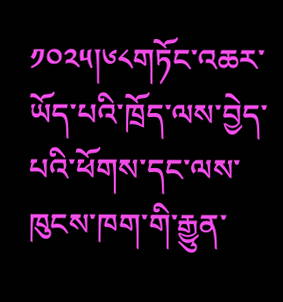༡༠༢༥།༦༨གཏོང་འཆར་ཡོད་པའི་ཁྲོད་ལས་བྱེད་པའི་ཕོགས་དང་ལས་ཁུངས་ཁག་གི་རྒྱུན་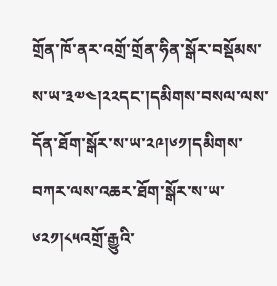གྲོན་ཁོ་ནར་འགྲོ་གྲོན་ཧིན་སྒོར་བསྡོམས་ས་ཡ་༣༧༤།༢༢དང་།དམིགས་བསལ་ལས་དོན་ཐོག་སྒོར་ས་ཡ་༢༩།༦༡།དམིགས་བཀར་ལས་འཆར་ཐོག་སྒོར་ས་ཡ་༦༢༡།༨༥འགྲོ་རྒྱུའི་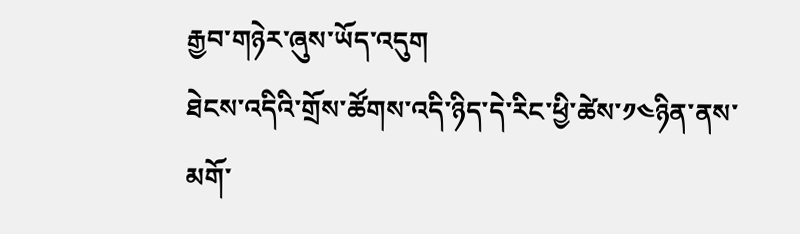རྒྱབ་གཉེར་ཞུས་ཡོད་འདུག
ཐེངས་འདིའི་གྲོས་ཚོགས་འདི་ཉིད་དེ་རིང་ཕྱི་ཚེས་༡༤ཉིན་ནས་མགོ་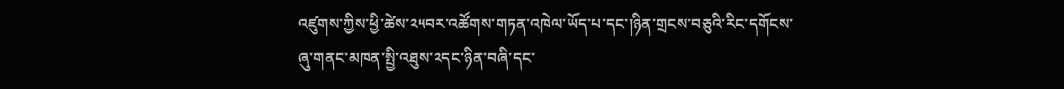འཛུགས་ཀྱིས་ཕྱི་ཚེས་༢༥བར་འཚོགས་གཏན་འཁེལ་ཡོད་པ་དང་།ཉིན་གྲངས་བཅུའི་རིང་དགོངས་ཞུ་གནང་མཁན་སྤྱི་འཐུས་༢དང་ཉིན་བཞི་དང་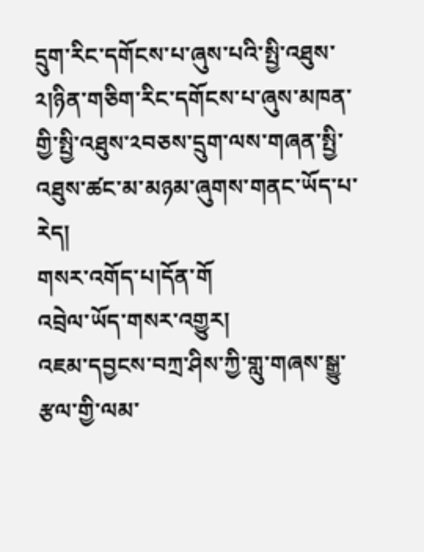དྲུག་རིང་དགོངས་པ་ཞུས་པའི་སྤྱི་འཐུས་༢།ཉིན་གཅིག་རིང་དགོངས་པ་ཞུས་མཁན་གྱི་སྤྱི་འཐུས་༢བཅས་དྲུག་ལས་གཞན་སྤྱི་འཐུས་ཚང་མ་མཉམ་ཞུགས་གནང་ཡོད་པ་རེད།
གསར་འགོད་པ།དོན་གོ
འབྲེལ་ཡོད་གསར་འགྱུར།
འཇམ་དབྱངས་བཀྲ་ཤིས་ཀྱི་གླུ་གཞས་སྒྱུ་རྩལ་གྱི་ལམ་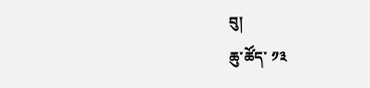བུ།
ཆུ་ཚོད་ ༡༣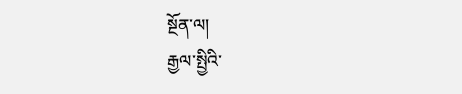སྔོན་ལ།
རྒྱལ་སྤྱིའི་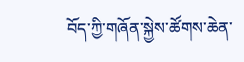བོད་ཀྱི་གཞོན་སྐྱེས་ཚོགས་ཆེན་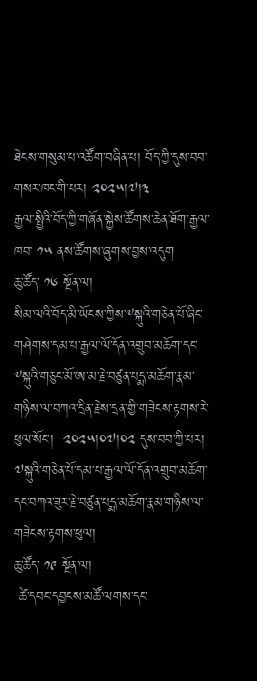ཐེངས་གསུམ་པ་འཚོག་བཞིན་པ། བོད་ཀྱི་དུས་བབ་གསར་ཁང་གི་པར། ༢༠༢༥།༧།༣
རྒྱལ་སྤྱིའི་བོད་ཀྱི་གཞོན་སྐྱེས་ཚོགས་ཆེན་ཐོག་རྒྱལ་ཁབ་ ༡༥ ནས་ཚོགས་ཞུགས་བྱས་འདུག
ཆུ་ཚོད་ ༡༦ སྔོན་ལ།
སིམ་ལའི་བོད་མི་ཡོངས་ཀྱིས་༸སྐུའི་གཅེན་པོ་ཞིང་གཤེགས་དམ་པ་རྒྱལ་ལོ་དོན་འགྲུབ་མཆོག་དང་༸སྐུའི་གཅུང་མོ་ཨ་མ་རྗེ་བཙུན་པདྨ་མཆོག་རྣམ་གཉིས་ལ་བཀའ་དྲིན་རྗེས་དྲན་གྱི་གཟེངས་རྟགས་རེ་ཕུལ་སོང་།  ༢༠༢༥།༠༧།༠༢ དུས་བབ་ཀྱི་པར།
༧སྐུའི་གཅེན་པོ་དམ་པ་རྒྱལ་ལོ་དོན་འགྲུབ་མཆོག་དང་བཀའ་ཟུར་རྗེ་བཙུན་པདྨ་མཆོག་རྣམ་གཉིས་ལ་གཟེངས་རྟགས་ཕུལ།
ཆུ་ཚོད་ ༡༩ སྔོན་ལ།
 ཚེ་དབང་དབྱངས་མཚོ་ལགས་དང་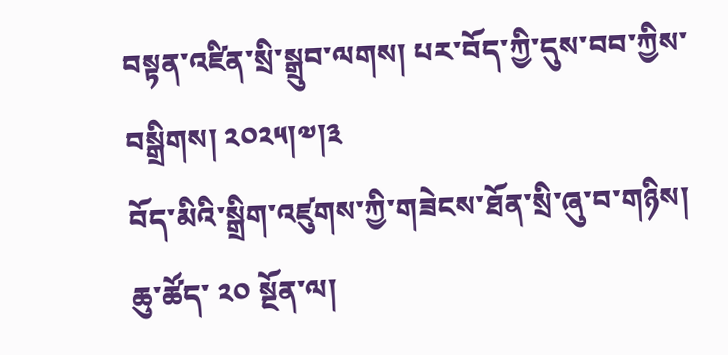བསྟན་འཛིན་སྲི་སྒྲུབ་ལགས། པར་བོད་ཀྱི་དུས་བབ་ཀྱིས་བསྒྲིགས། ༢༠༢༥།༧།༣
བོད་མིའི་སྒྲིག་འཛུགས་ཀྱི་གཟེངས་ཐོན་སྲི་ཞུ་བ་གཉིས།
ཆུ་ཚོད་ ༢༠ སྔོན་ལ།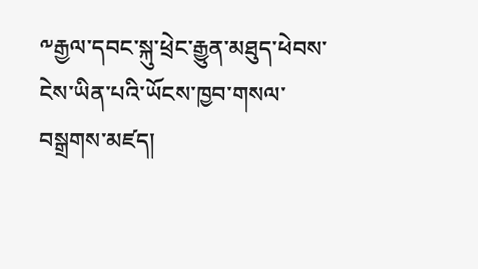༸རྒྱལ་དབང་སྐུ་ཕྲེང་རྒྱུན་མཐུད་ཕེབས་ངེས་ཡིན་པའི་ཡོངས་ཁྱབ་གསལ་བསྒྲགས་མཛད།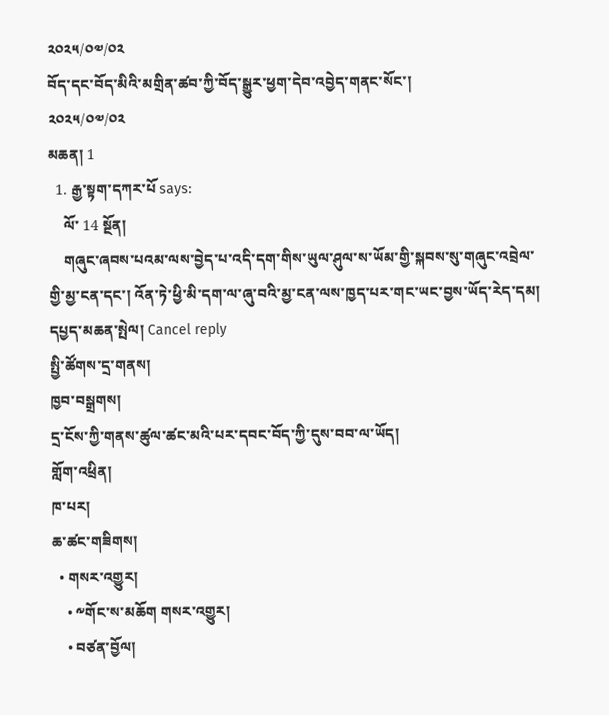༢༠༢༥/༠༧/༠༢
བོད་དང་བོད་མིའི་མགྲིན་ཚབ་ཀྱི་བོད་སྒྱུར་ཕྱག་དེབ་འབྱེད་གནང་སོང་།
༢༠༢༥/༠༧/༠༢
མཆན། 1
  1. རྒྱ་སྟག་དཀར་པོ says:
    ལོ་ 14 སྔོན།
    གཞུང་ཞབས་པའམ་ལས་བྱེད་པ་འདི་དག་གིས་ཡུལ་ཤུལ་ས་ཡོམ་གྱི་སྐབས་སུ་གཞུང་འབྲེལ་གྱི་མྱ་ངན་དང་། འོན་ཏེ་ཕྱི་མི་དག་ལ་ཞུ་བའི་མྱ་ངན་ལས་ཁྱད་པར་གང་ཡང་བྱས་ཡོད་རེད་དམ།
དཔྱད་མཆན་སྤེལ། Cancel reply
སྤྱི་ཚོགས་དྲ་གནས།
ཁྱབ་བསྒྲགས།
དྲ་ངོས་ཀྱི་གནས་ཚུལ་ཚང་མའི་པར་དབང་བོད་ཀྱི་དུས་བབ་ལ་ཡོད།
གློག་འཕྲིན།
ཁ་པར།
ཆ་ཚང་གཟིགས།
  • གསར་འགྱུར།
    • ༸གོང་ས་མཆོག གསར་འགྱུར།
    • བཙན་བྱོལ།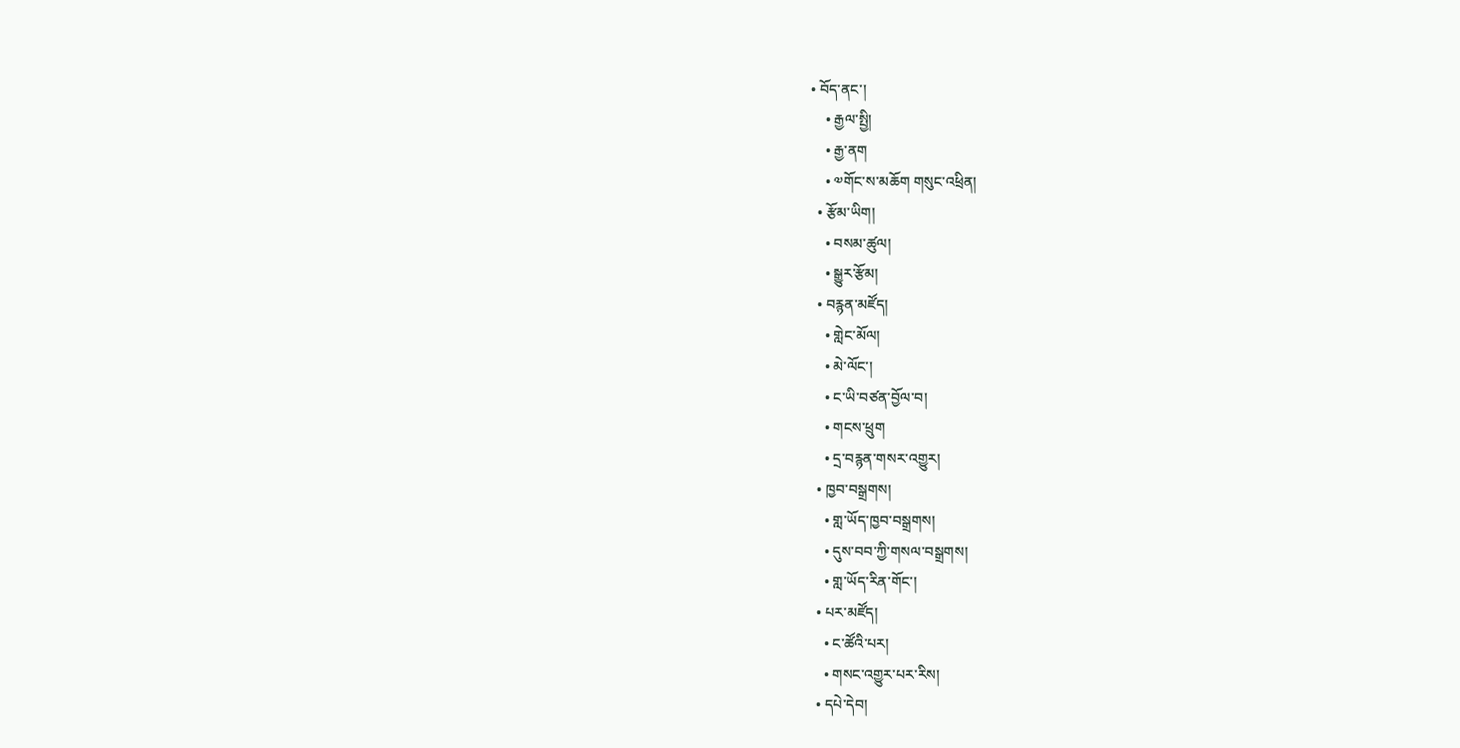• བོད་ནང་།
    • རྒྱལ་སྤྱི།
    • རྒྱ་ནག
    • ༧གོང་ས་མཆོག གསུང་འཕྲིན།
  • རྩོམ་ཡིག།
    • བསམ་ཚུལ།
    • སྒྱུར་རྩོམ།
  • བརྙན་མཛོད།
    • གླེང་མོལ།
    • མེ་ལོང་།
    • ང་ཡི་བཙན་བྱོལ་བ།
    • གངས་ཕྲུག
    • དྲ་བརྙན་གསར་འགྱུར།
  • ཁྱབ་བསྒྲགས།
    • གླ་ཡོད་ཁྱབ་བསྒྲགས།
    • དུས་བབ་ཀྱི་གསལ་བསྒྲགས།
    • གླ་ཡོད་རིན་གོང་།
  • པར་མཛོད།
    • ང་ཚོའི་པར།
    • གསང་འགྱུར་པར་རིས།
  • དཔེ་དེབ།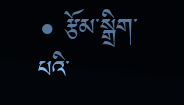• རྩོམ་སྒྲིག་པའི་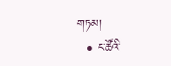གཏམ།
  • ང་ཚོའི་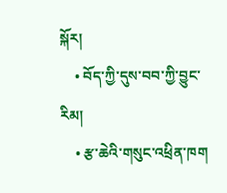སྐོར།
    • བོད་ཀྱི་དུས་བབ་ཀྱི་བྱུང་རིམ།
    • རྩ་ཆེའི་གསུང་འཕྲིན་ཁག